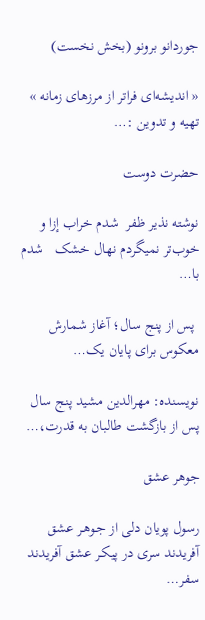جوردانو برونو (بخش نخست)

« اندیشه‌ای فراتر از مرزهای زمانه »  تهیه و تدوین :…

حضرت دوست

نوشته نذیر ظفر  شدم خراب إزا و خوب‌تر نمیگردم نهال خشک   شدم با…

 پس از پنج سال؛ آغاز شمارش معکوس برای پایان یک…

نویسنده: مهرالدین مشید پنج سال پس از بازگشت طالبان به قدرت،…

جوهر عشق

رسول پویان دلی از جـوهـر عشق آفریدند سری در پیکـر عشق آفریدند سفر…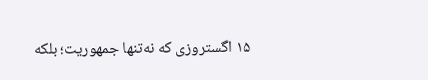۱۵ اگستروزی که نه‌تنها جمهوریت؛ بلکه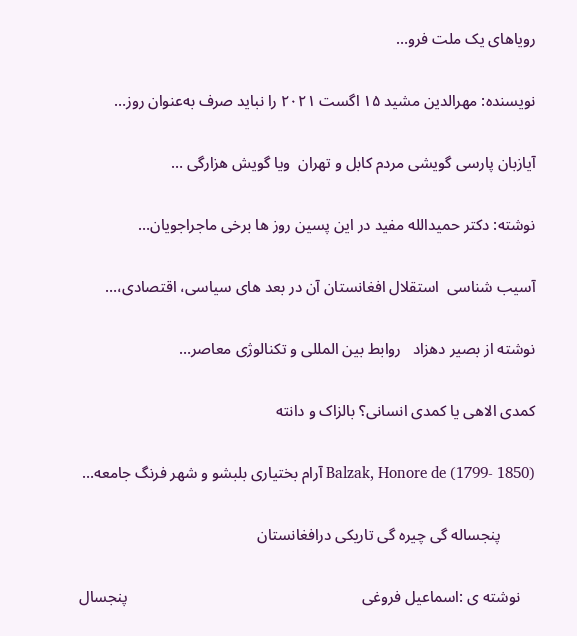رویاهای یک ملت فرو…

نویسنده: مهرالدین مشید ۱۵ اگست ۲۰۲۱ را نباید صرف به‌عنوان روز…

آیازبان پارسی گویشی مردم کابل و تهران  ویا گویش هزارگی …

نوشته: دکتر حمیدالله مفید در این پسین روز ها برخی ماجراجویان…

آسیب شناسی  استقلال افغانستان آن در بعد های سیاسی، اقتصادی،…

نوشته از بصیر دهزاد   روابط بین المللی و تکنالوژی معاصر…

کمدی الاهی یا کمدی انسانی؟ بالزاک و دانته

Balzak, Honore de (1799- 1850) آرام بختیاری بلبشو و شهر فرنگ جامعه…

         پنجساله گی چیره گی تاریکی درافغانستان

    نوشته ی :اسماعیل فروغی                                                            پنجسال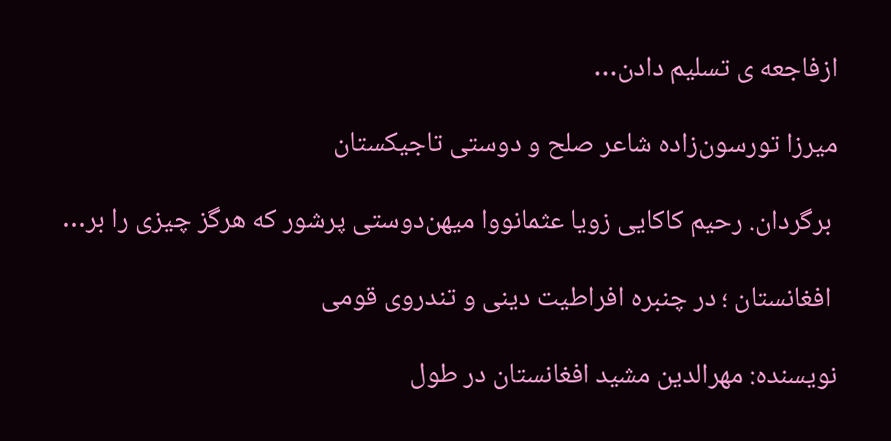ازفاجعه ی تسلیم دادن…

میرزا تورسون‌زاده شاعر صلح و دوستی تاجیکستان

 برگردان. رحیم کاکایی زویا عثمانووا میهن‌دوستی پرشور که هرگز چیزی را بر…

 افغانستان ؛ در چنبره افراطیت دینی و تندروی قومی

نویسنده: مهرالدین مشید افغانستان در طول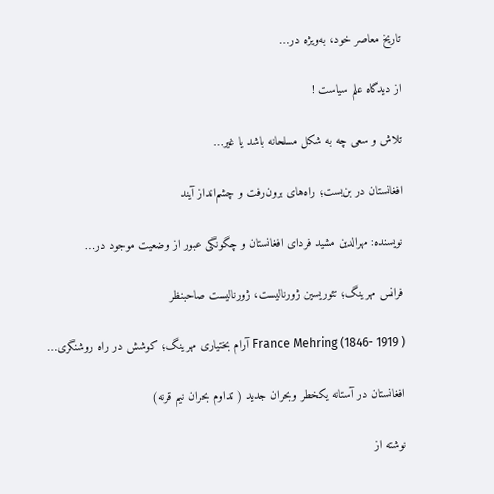تاریخ معاصر خود، به‌ویژه در…

از دیدگاه علم سیاست !

تلاش و سعی چه به شکل مسلحانه باشد یا غیر…

افغانستان در بن‌بست؛ راه‌های برون‌رفت و چشم‌انداز آیند

نویسنده: مهرالدین مشید فردای افغانستان و چگونگی عبور از وضعیت موجود در…

فرانس مهرینگ؛ تئوریسین ژورنالیست، ژورنالیست صاحبنظر

France Mehring (1846- 1919 ) آرام بختیاری مهرینگ؛ کوشش در راه روشنگری…

افغانستان در آستانه یکخطر وبحران جدید ( تداوم بحران نیم قرنه)

نوشته از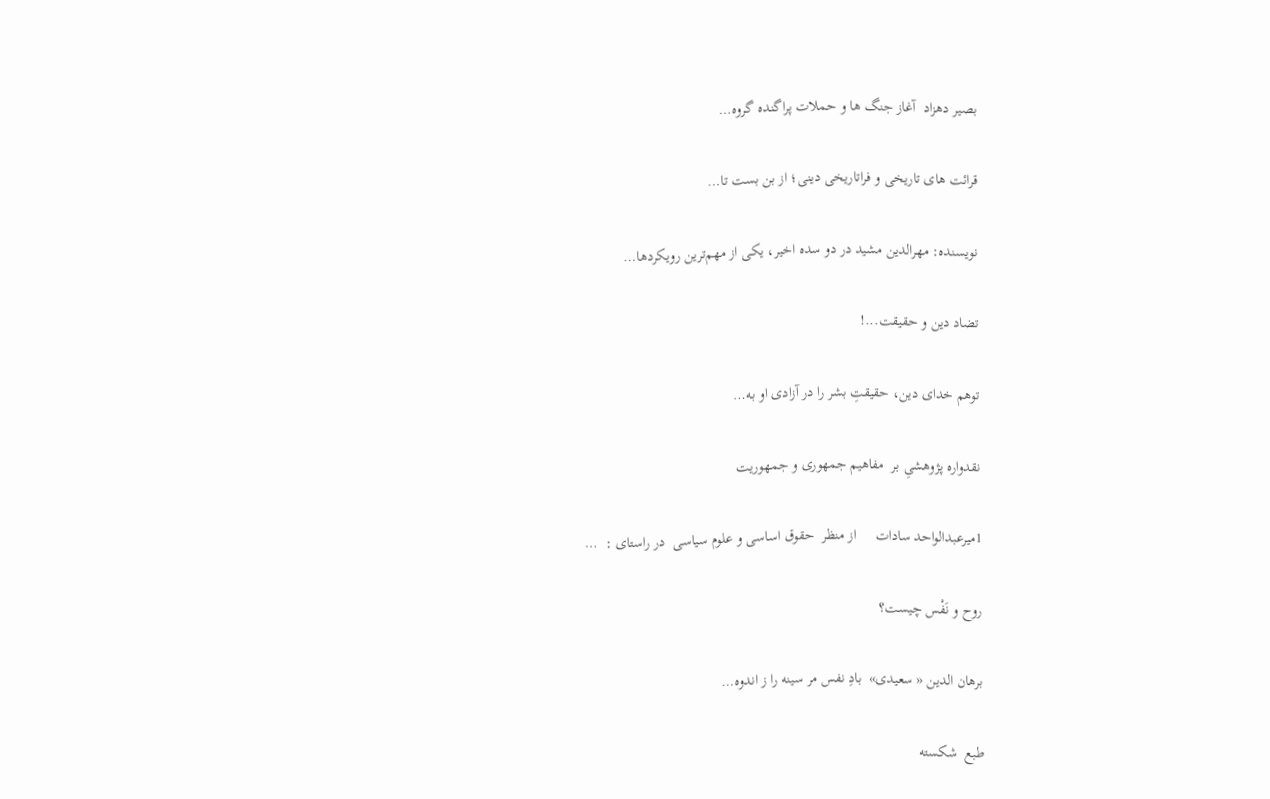بصیر دهزاد  آغاز جنگ ها و حملات پراگنده گروه…

قرائت های تاریخی و فراتاریخی دینی؛ از بن بست تا…

نویسنده: مهرالدین مشید در دو سده اخیر، یکی از مهم‌ترین رویکردها…

تضاد دین و حقیقت...!

توهم خدای دین، حقیقتِ بشر را در آزادی او به…

نقدواره پژوهشیِ بر  مفاهیم جمهوری و جمهوریت

1میرعبدالواحد سادات     از منظر  حقوق اساسی و علوم سیاسی  در راستای :  …

روح و نَفْس چیست؟

برهان الدین « سعیدی»  بادِ نفس مر سینه را ز اندوه…

طبع  شکسته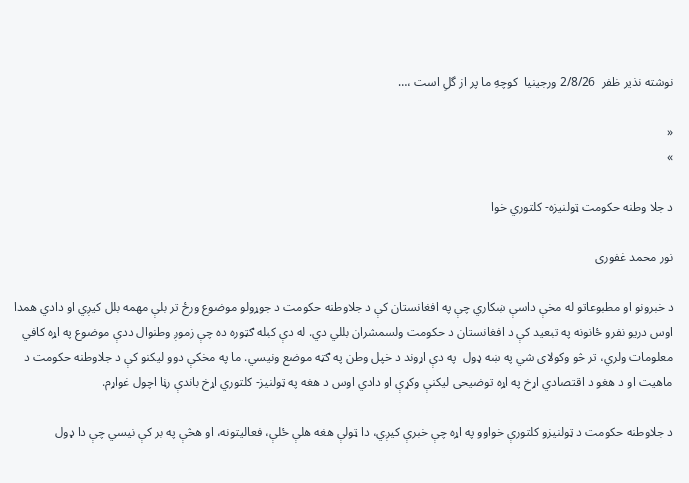نوشته نذیر ظفر  2/8/26 ورجینیا  كوچهِ ما پر از گلِ است ،…

«
»

د جلا وطنه حکومت ټولنیزه- کلتوري خوا

نور محمد غفوری

د خبرونو او مطبوعاتو له مخې داسې ښکاري چې په افغانستان کې د جلاوطنه حکومت د جوړولو موضوع ورځ تر بلې مهمه بلل کيږي او دادي همدا اوس دریو نفرو ځانونه په تبعید کې د افغانستان د حکومت ولسمشران بللي دي. له دې کبله ګټوره ده چې زموږ وطنوال ددې موضوع په اړه کافي معلومات ولري، تر څو وکولای شي په ښه ډول  په دې اړوند د خپل وطن په ګټه موضع ونیسي. ما په مخکې دوو لیکنو کې د جلاوطنه حکومت د ماهیت او د هغو د اقتصادي اړخ په اړه توضیحی لیکنې وکړې او دادي اوس د هغه په ټولنیز- کلتوري اړخ باندې رڼا اچول غواړم.

د جلاوطنه حکومت د ټولنیزو کلتورې خواوو په اړه چې خبرې کیږي، دا ټولې هغه هلې ځلې، فعالیتونه، او هڅې په بر کې نیسي چې دا ډول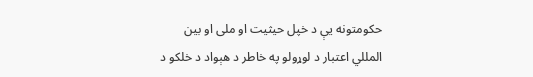حکومتونه یې د خپل حیثیت او ملی او بین المللي اعتبار د لوړولو په خاطر د هېواد د خلکو د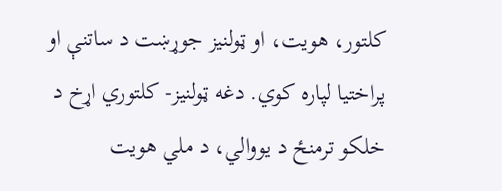کلتور، هویت، او ټولنیز جوړښت د ساتنې او پراختیا لپاره کوي. دغه ټولنیز- کلتوري اړخ د خلکو ترمنځ د یووالي، د ملي هویت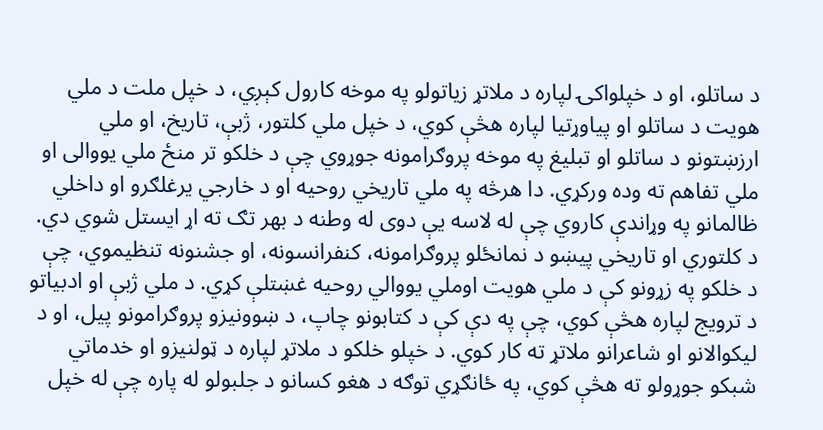د ساتلو، او د خپلواکۍ لپاره د ملاتړ زیاتولو په موخه کارول کېږي، د خپل ملت د ملي هویت د ساتلو او پیاوړتیا لپاره هڅې کوي، د خپل ملي کلتور، ژبې، تاریخ، او ملي ارزښتونو د ساتلو او تبلیغ په موخه پروګرامونه جوړوي چې د خلکو تر منځ ملي یووالی او ملي تفاهم ته وده ورکړي. دا هرڅه په ملي تاریخي روحیه او د خارجي یرغلګرو او داخلي ظالمانو په وړاندې کاروي چې له لاسه یې دوی له وطنه د بهر تګ ته اړ ایستل شوي دي. د کلتوري او تاریخي پیښو د نمانځلو پروګرامونه، کنفرانسونه، او جشنونه تنظیموي، چې د خلکو په زړونو کې د ملي هویت اوملي یووالي روحیه غښتلې کړي. د ملي ژبې او ادبیاتو د ترویج لپاره هڅې کوي، چې په دې کې د کتابونو چاپ، د ښوونیزو پروګرامونو پیل، او د لیکوالانو او شاعرانو ملاتړ ته کار کوي. د خپلو خلکو د ملاتړ لپاره د ټولنیزو او خدماتي شبکو جوړولو ته هڅې کوي، په ځانګړي توګه د هغو کسانو د جلبولو له پاره چې له خپل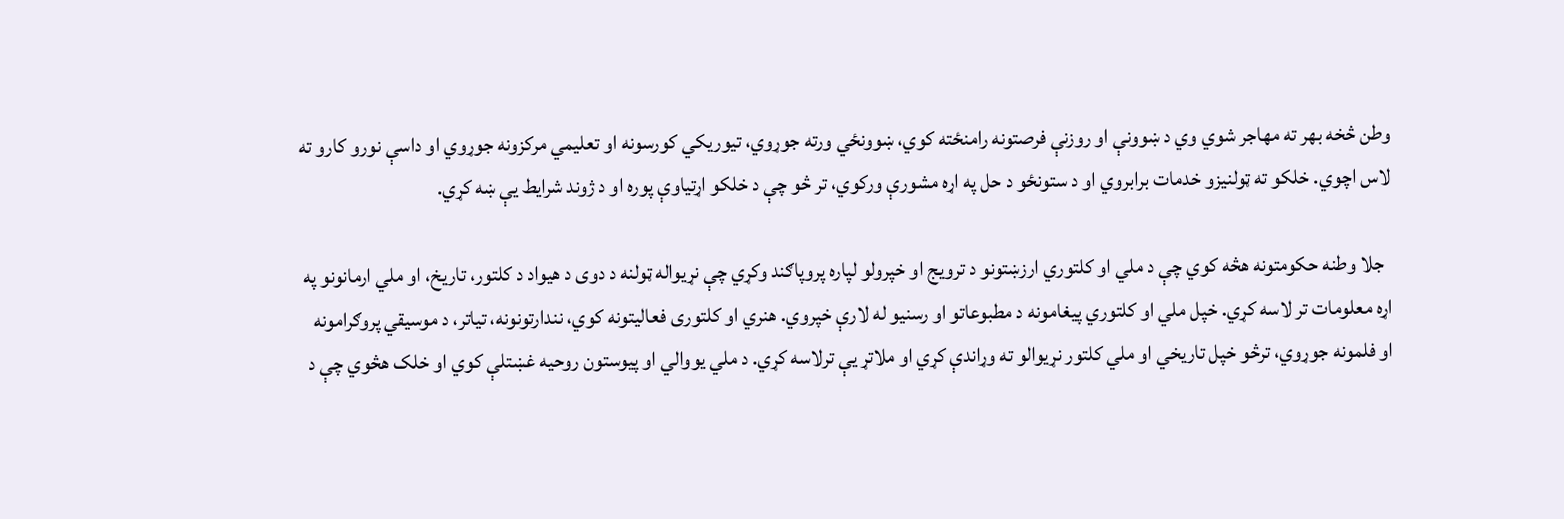وطن څخه بهر ته مهاجر شوي وي د ښوونې او روزنې فرصتونه رامنځته کوي، ښوونځي ورته جوړوي، تیوریکي کورسونه او تعلیمي مرکزونه جوړوي او داسې نورو کارو ته لاس اچوي. خلکو ته ټولنیزو خدمات برابروي او د ستونځو د حل په اړه مشورې ورکوي، تر څو چې د خلکو اړتیاوې پوره او د ژوند شرایط یې ښه کړي.

  جلا وطنه حکومتونه هڅه کوي چې د ملي او کلتوري ارزښتونو د ترویج او خپرولو لپاره پروپاګند وکړي چې نړیواله ټولنه د دوی د هیواد د کلتور، تاریخ، او ملي ارمانونو په اړه معلومات تر لاسه کړي. خپل ملي او کلتوري پیغامونه د مطبوعاتو او رسنیو له لارې خپروي. هنري او کلتوری فعالیتونه کوي، نندارتونونه، تیاتر، د موسیقي پروګرامونه او فلمونه جوړوي، ترڅو خپل تاریخي او ملي کلتور نړیوالو ته وړاندې کړي او ملاتړ یې ترلاسه کړي. د ملي یووالي او پیوستون روحیه غښتلې کوي او خلک هڅوي چې د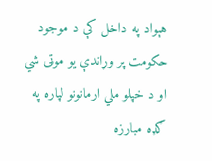هېواد په داخل کې د موجود حکومت پر وړاندې یو موټی شي او د خپلو ملي ارمانونو لپاره په ګډه مبارزه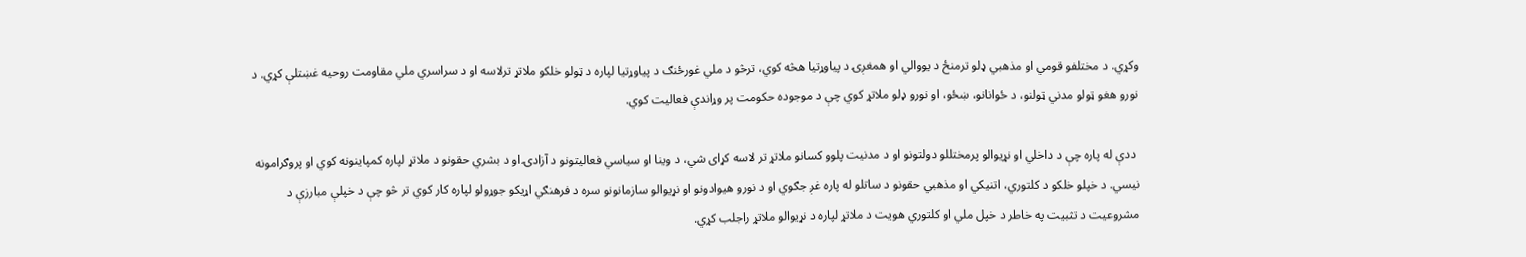وکړي. د مختلفو قومي او مذهبي ډلو ترمنځ د یووالي او همغږۍ د پیاوړتیا هڅه کوي، ترڅو د ملي غورځنګ د پیاوړتیا لپاره د ټولو خلکو ملاتړ ترلاسه او د سراسري ملي مقاومت روحیه غښتلې کړي. د نورو هغو ټولو مدني ټولنو، د ځوانانو، ښځو، او نورو ډلو ملاتړ کوي چې د موجوده حکومت پر وړاندې فعالیت کوي.

 ددې له پاره چې د داخلي او نړیوالو پرمختللو دولتونو او د مدنیت پلوو کسانو ملاتړ تر لاسه کړای شي، د وینا او سیاسي فعالیتونو د آزادۍ او د بشري حقونو د ملاتړ لپاره کمپاینونه کوي او پروګرامونه نیسي. د خپلو خلکو د کلتوري، اتنیکي او مذهبي حقونو د ساتلو له پاره غږ جګوي او د نورو هیوادونو او نړیوالو سازمانونو سره د فرهنګي اړیکو جوړولو لپاره کار کوي تر څو چې د خپلې مبارزې د مشروعیت د تثبیت په خاطر د خپل ملي او کلتوري هویت د ملاتړ لپاره د نړیوالو ملاتړ راجلب کړي.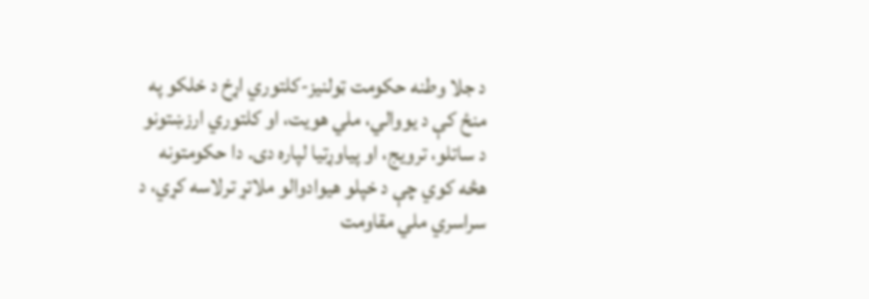د جلا وطنه حکومت ټولنیز-کلتوري اړخ د خلکو په منځ کې د یووالي، ملي هویت، او کلتوري ارزښتونو د ساتلو، ترویج، او پیاوړتیا لپاره دی. دا حکومتونه هڅه کوي چې د خپلو هیوادوالو ملاتړ ترلاسه کړي، د سراسري ملي مقاومت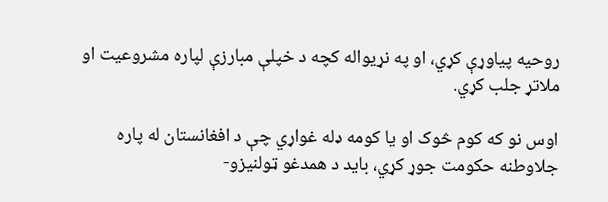روحیه پیاوړې کړي، او په نړیواله کچه د خپلې مبارزې لپاره مشروعیت او ملاتړ جلب کړي.

اوس نو که کوم څوک او یا کومه ډله غواړي چې د افغانستان له پاره جلاوطنه حکومت جوړ کړي، باید د همدغو ټولنیزو-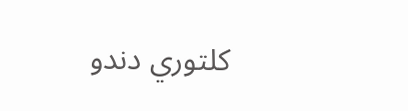کلتوري دندو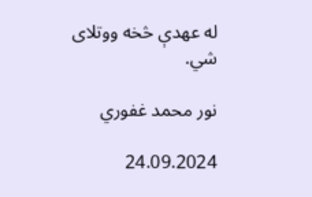له عهدې څخه ووتلای شي.

نور محمد غفوري

24.09.2024